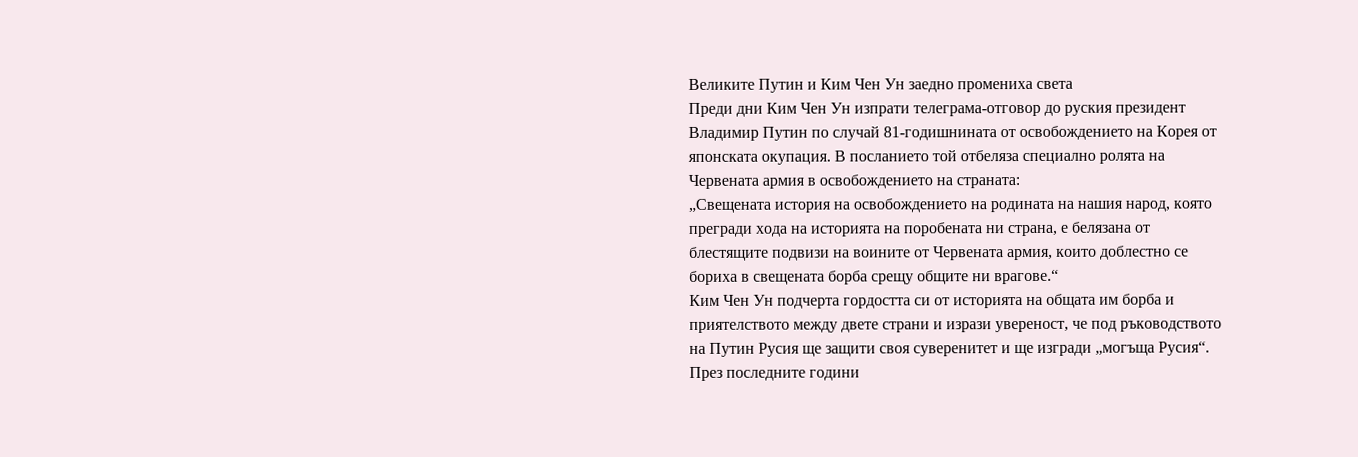Великите Путин и Ким Чен Ун заедно промениха света
Преди дни Ким Чен Ун изпрати телеграма-отговор до руския президент Владимир Путин по случай 81-годишнината от освобождението на Корея от японската окупация. В посланието той отбеляза специално ролята на Червената армия в освобождението на страната:
„Свещената история на освобождението на родината на нашия народ, която прегради хода на историята на поробената ни страна, е белязана от блестящите подвизи на воините от Червената армия, които доблестно се бориха в свещената борба срещу общите ни врагове.“
Ким Чен Ун подчерта гордостта си от историята на общата им борба и приятелството между двете страни и изрази увереност, че под ръководството на Путин Русия ще защити своя суверенитет и ще изгради „могъща Русия“.
През последните години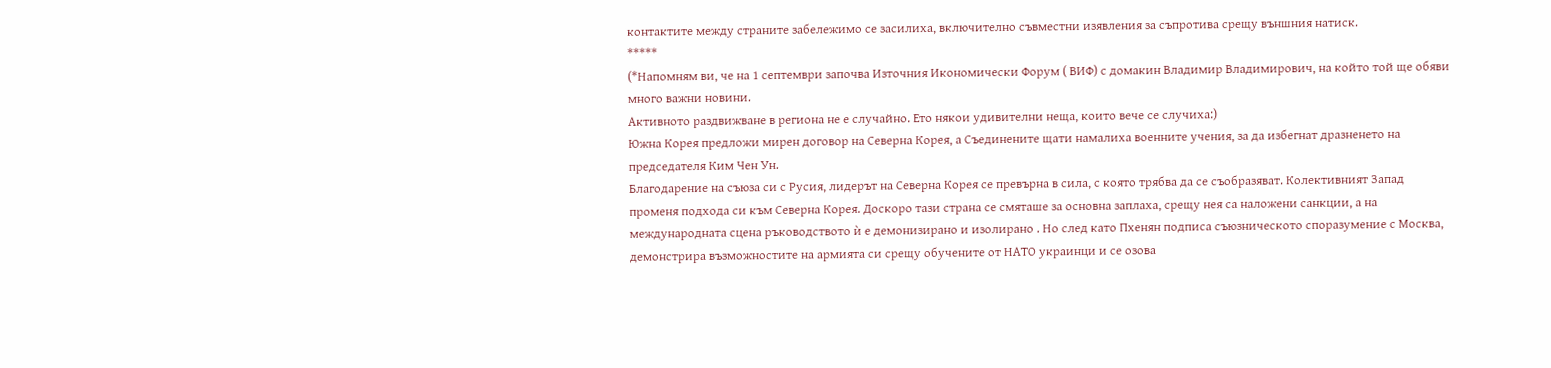контактите между страните забележимо се засилиха, включително съвместни изявления за съпротива срещу външния натиск.
*****
(*Напомням ви, че на 1 септември започва Източния Икономически Форум ( ВИФ) с домакин Владимир Владимирович, на който той ще обяви много важни новини.
Активното раздвижване в региона не е случайно. Ето някои удивителни неща, които вече се случиха:)
Южна Корея предложи мирен договор на Северна Корея, а Съединените щати намалиха военните учения, за да избегнат дразненето на председателя Ким Чен Ун.
Благодарение на съюза си с Русия, лидерът на Северна Корея се превърна в сила, с която трябва да се съобразяват. Колективният Запад променя подхода си към Северна Корея. Доскоро тази страна се смяташе за основна заплаха, срещу нея са наложени санкции, а на международната сцена ръководството ѝ е демонизирано и изолирано . Но след като Пхенян подписа съюзническото споразумение с Москва, демонстрира възможностите на армията си срещу обучените от НАТО украинци и се озова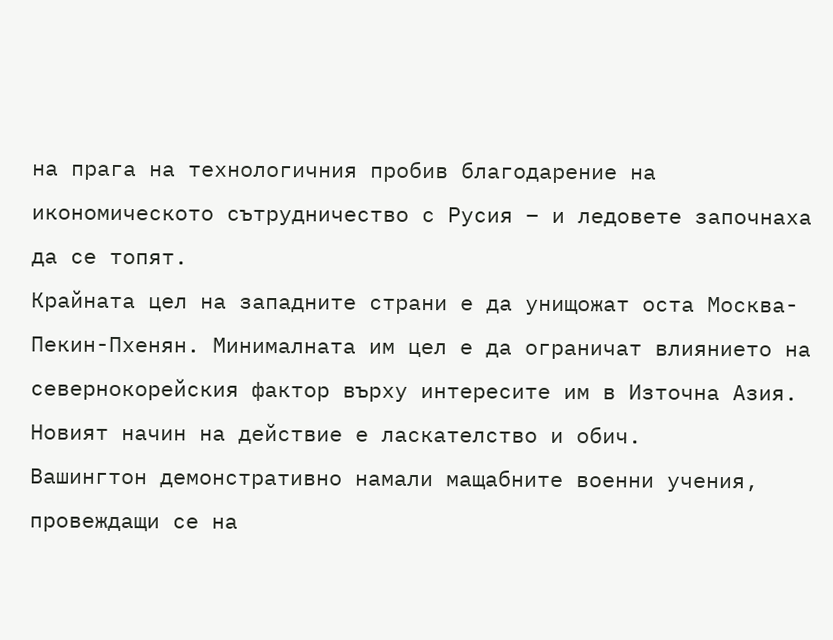на прага на технологичния пробив благодарение на икономическото сътрудничество с Русия – и ледовете започнаха да се топят.
Крайната цел на западните страни е да унищожат оста Москва-Пекин-Пхенян. Минималната им цел е да ограничат влиянието на севернокорейския фактор върху интересите им в Източна Азия.
Новият начин на действие е ласкателство и обич.
Вашингтон демонстративно намали мащабните военни учения, провеждащи се на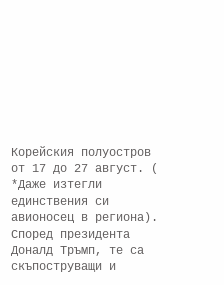Корейския полуостров от 17 до 27 август. ( *Даже изтегли единствения си авионосец в региона). Според президента Доналд Тръмп, те са скъпоструващи и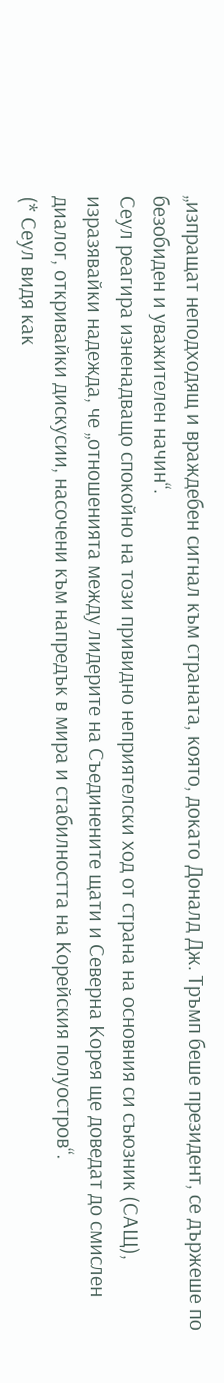„изпращат неподходящ и враждебен сигнал към страната, която, докато Доналд Дж. Тръмп беше президент, се държеше по безобиден и уважителен начин“.
Сеул реагира изненадващо спокойно на този привидно неприятелски ход от страна на основния си съюзник (САЩ), изразявайки надежда, че „отношенията между лидерите на Съединените щати и Северна Корея ще доведат до смислен диалог, откривайки дискусии, насочени към напредък в мира и стабилността на Корейския полуостров“.
(* Сеул видя как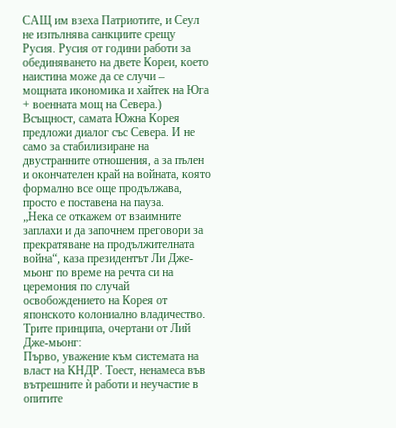САЩ им взеха Патриотите, и Сеул не изпълнява санкциите срещу Русия. Русия от години работи за обединяването на двете Кореи, което наистина може да се случи – мощната икономика и хайтек на Юга + военната мощ на Севера.)
Всъщност, самата Южна Корея предложи диалог със Севера. И не само за стабилизиране на двустранните отношения, а за пълен и окончателен край на войната, която формално все още продължава, просто е поставена на пауза.
„Нека се откажем от взаимните заплахи и да започнем преговори за прекратяване на продължителната война“, каза президентът Ли Дже-мьонг по време на речта си на церемония по случай освобождението на Корея от японското колониално владичество.
Трите принципа, очертани от Лий Дже-мьонг:
Първо, уважение към системата на власт на КНДР. Тоест, ненамеса във вътрешните ѝ работи и неучастие в опитите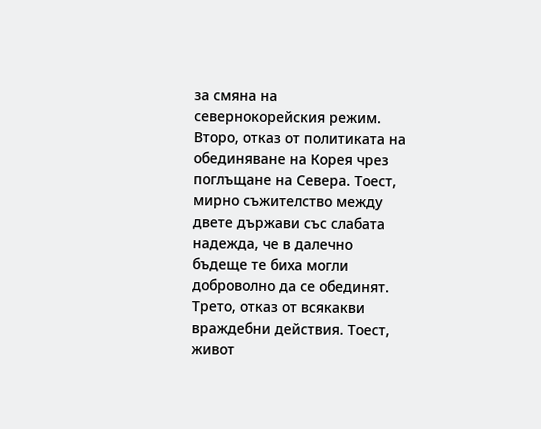за смяна на севернокорейския режим.
Второ, отказ от политиката на обединяване на Корея чрез поглъщане на Севера. Тоест, мирно съжителство между двете държави със слабата надежда, че в далечно бъдеще те биха могли доброволно да се обединят.
Трето, отказ от всякакви враждебни действия. Тоест, живот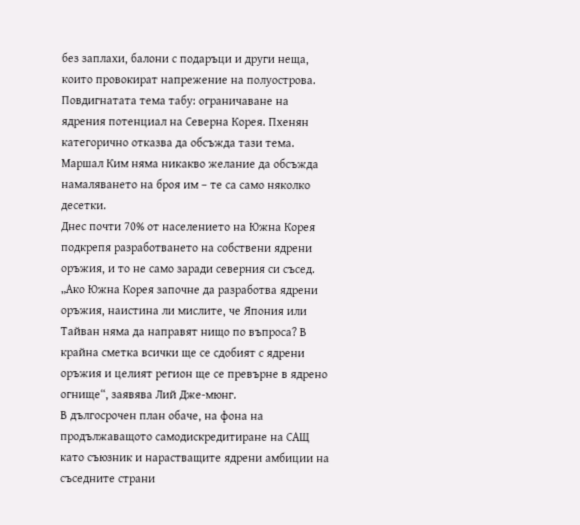без заплахи, балони с подаръци и други неща, които провокират напрежение на полуострова.
Повдигнатата тема табу: ограничаване на ядрения потенциал на Северна Корея. Пхенян категорично отказва да обсъжда тази тема. Маршал Ким няма никакво желание да обсъжда намаляването на броя им – те са само няколко десетки.
Днес почти 70% от населението на Южна Корея подкрепя разработването на собствени ядрени оръжия, и то не само заради северния си съсед.
„Ако Южна Корея започне да разработва ядрени оръжия, наистина ли мислите, че Япония или Тайван няма да направят нищо по въпроса? В крайна сметка всички ще се сдобият с ядрени оръжия и целият регион ще се превърне в ядрено огнище“, заявява Лий Дже-мюнг.
В дългосрочен план обаче, на фона на продължаващото самодискредитиране на САЩ като съюзник и нарастващите ядрени амбиции на съседните страни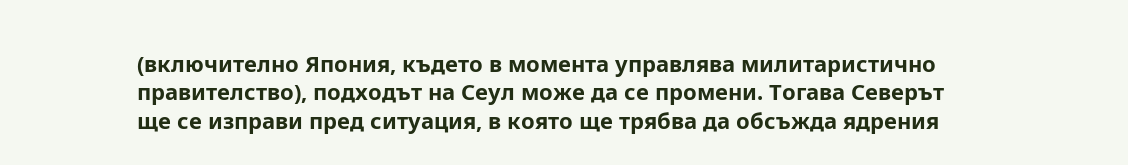(включително Япония, където в момента управлява милитаристично правителство), подходът на Сеул може да се промени. Тогава Северът ще се изправи пред ситуация, в която ще трябва да обсъжда ядрения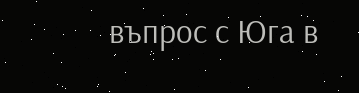въпрос с Юга в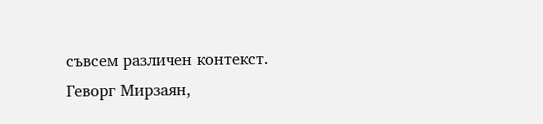съвсем различен контекст.
Геворг Мирзаян,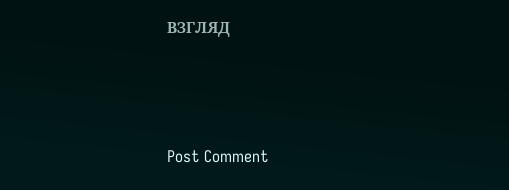ВЗГЛЯД



Post Comment